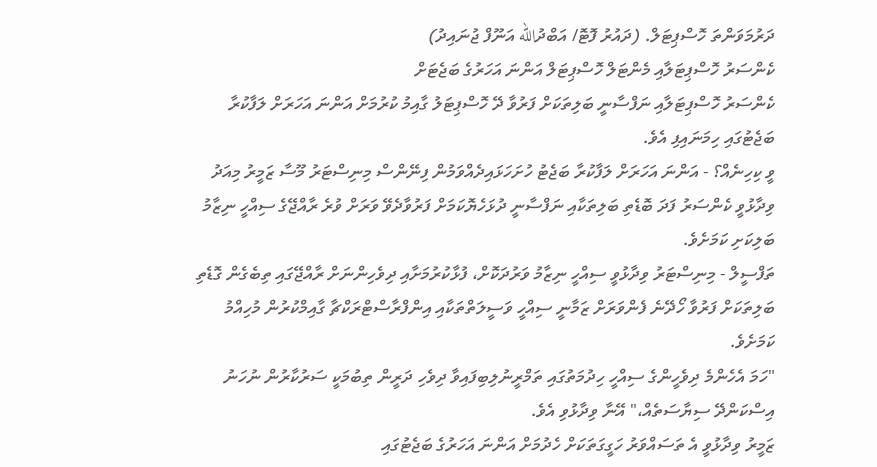ދަރުމަވަންތަ ހޮސްޕިޓަލް. (ދައުރު ފޮޓޮ/ އަބްދުالله އަނޫފް ޖުނައިދު)
ކެންސަރު ހޮސްޕިޓަލާއި މެންޓަލް ހޮސްޕިޓަލް އަންނަ އަހަރުގެ ބަޖެޓަށް
ކެންސަރު ހޮސްޕިޓަލާއި ނަފްސާނީ ބަލިތަކަށް ފަރުވާ ދޭ ހޮސްޕިޓަލު ގާއިމު ކުރުމަށް އަންނަ އަހަރަށް ލަފާކުރާ ބަޖެޓުގައި ހިމަނައިފި އެވެ.
ވީ ކިހިނެއް؟ - އަންނަ އަހަރަށް ލަފާކުރާ ބަޖެޓު ހުށަހަޅައިދެއްވަމުން ފިނޭންސް މިނިސްޓަރު މޫސާ ޒަމީރު މިއަދު ވިދާޅުވީ ކެންސަރު ފަދަ ބޮޑެތި ބަލިތަކާއި ނަފްސާނީ ދުޅަހެޔޮކަމަށް ފަރުވާދެވޭ ވަރަށް ވުރެ ރާއްޖޭގެ ސިއްހީ ނިޒާމު ބަލިކަށި ކަމަށެވެ.
ތަފްސީލް - މިނިސްޓަރު ވިދާޅުވީ ސިއްހީ ނިޒާމު ވަރުދަކޮށް، ފުޅާކުރުމަށާއި ދިވެހިންނަށް ރާއްޖޭގައި ތިބެގެން ގޮޑެތި ބަލިތަކަށް ފަރުވާ ހޯދޭނެ ފެންވަރަށް ޒަމާނީ ސިއްހީ ވަސީލަތްތަކާއި އިންފްރާސްޓްރަކްޗާ ގާއިމްކުރުން މުހިއްމު ކަމަށެވެ.
"ހަމަ އެހެންމެ ދިވެހީންގެ ސިއްހީ ހިދުމަތުގައި ތަމްރީނުލިބިފައިވާ ދިވެހި ދަރީން ތިބުމަކީ ސަރުކާރުން ނުހަނު އިސްކަންދޭ ސިޔާސަތެއް،" އޭނާ ވިދާޅުވި އެވެ.
ޒަމީރު ވިދާޅުވީ އެ ތަސައްވަރު ހަގީގަތަކަށް ހެދުމަށް އަންނަ އަހަރުގެ ބަޖެޓުގައި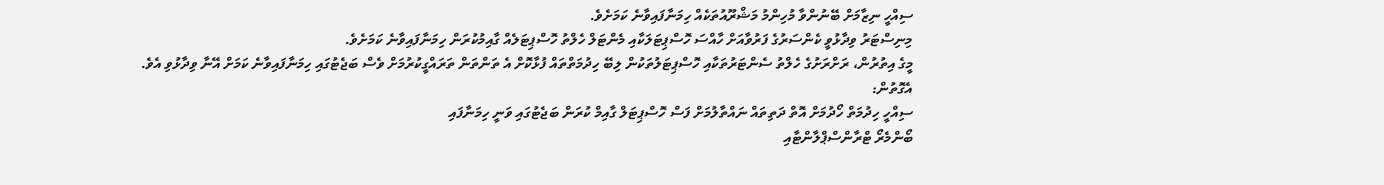ސިއްހީ ނިޒާމަށް ބޭނުންވާ މުހިންމު މަޝްރޫއުތަކެއް ހިމަނާފައިވާނެ ކަމަށެވެ.
މިނިސްޓަރު ވިދާޅުވީ ކެންސަރުގެ ފަރުވާއަށް ހާއްސަ ހޮސްޕިޓަލަކާއި މެންޓަލް ހެލްތު ހޮސްޕިޓަލެއް ގާއިމުކުރަން ހިމަނާފައިވާނެ ކަމަށެވެ.
މީގެ އިތުރުން، ރަށްރަށުގެ ހެލްތު ސެންޓަރުތަކާއި ހޮސްޕިޓަލުތަކުން ލިބޭ ހިދުމަތްތައް ފުޅާކޮށް އެ ތަންތަން ތަރައްގީކުރުމަށް ވެސް ބަޖެޓުގައި ހިމަނާފައިވާނެ ކަމަށް އޭނާ ވިދާޅުވި އެވެ. އެގޮތުން:
ސިއްހީ ހިދުމަތް ހޯދުމަށް އޮތް ދަތިތައް ނައްތާލުމަށް ފަސް ހޮސްޕިޓަލް ގާއިމް ކުރަން ބަޖެޓުގައި ވަނީ ހިމަނާފައި
ބޯންމެރޯ ޓްރާންސްޕްލާންޓާއި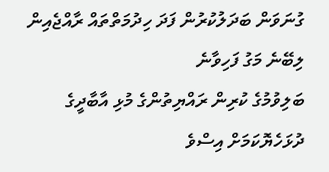ގުނަވަން ބަދަލުކުރުން ފަދަ ހިދުމަތްތައް ރާއްޖެއިން ލިބޭނެ މަގު ފަހިވާނެ
ބަލިވުމުގެ ކުރިން ރައްޔިތުންގެ މުޅި އާބާދީގެ ދުޅަހެޔޮކަމަށް އިސްވެ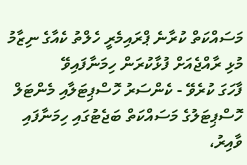މަސައްކަތް ކުރާނެ ޕްރައިމެރީ ހެލްތު ކެއާގެ ނިޒާމު މުޅި ރާއްޖެއަށް ފުޅާކުރަން ހިމަނާފައިވޭ
ފާހަގަ ކުރެވޭ - ކެންސަރު ހޮސްޕިޓަލާއި މެންޓަލް ހޮސްޕިޓަލުގެ މަސައްކަތް ބަޖެޓުގައި ހިމަނާފައި ވާއިރު،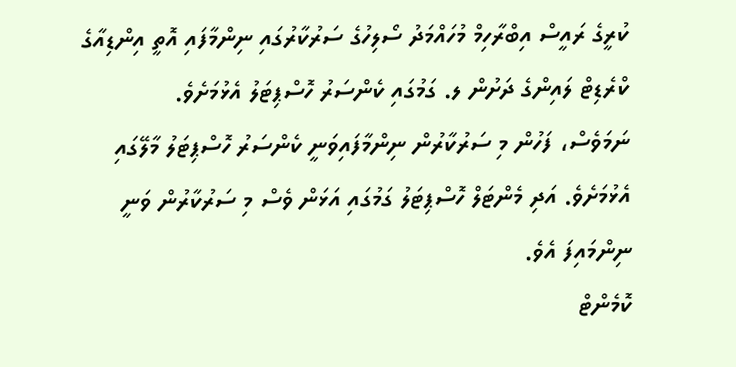ކުރީގެ ރައީސް އިބްރާހިމް މުހައްމަދު ސޯލިހުގެ ސަރުކާރުގައި ނިންމާފައި އޮތީ އިންޑިއާގެ ކްރެޑިޓް ލައިންގެ ދަށުން ލ. ގަމުގައި ކެންސަރު ހޮސްޕިޓަލު އެޅުމަށެވެ.
ނަމަވެސް، ފަހުން މި ސަރުކާރުން ނިންމާފައިވަނީ ކެންސަރު ހޮސްޕިޓަލު މާލޭގައި އެޅުމަށެވެ. އަދި މެންޓަލް ހޮސްޕިޓަލު ގަމުގައި އަޅަން ވެސް މި ސަރުކާރުން ވަނީ ނިންމައިފަ އެވެ.
ކޮމެންޓް